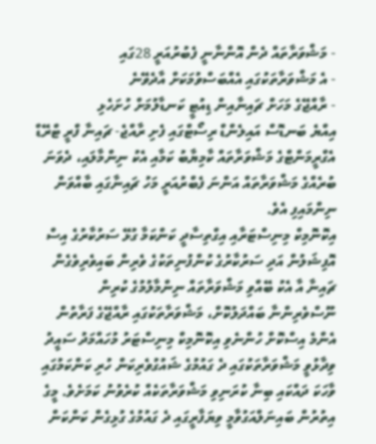- މަޝްވަރާތައް ދެން އޮންނާނީ ފެބުރުއަރީ 28ގައި
- އެ މަޝްވަރާތަކުގައި އެއްބަސްވުމަކަށް އާދެވޭނެ
- ރާއްޖޭގެ މަހަށް ޗައިނާއިން ޑިއުޓީ ކަނޑާލުމަށް ހުށަހެޅި
އިއްޔެ ބަނޑޮސް އައިލެންޑް ރިސޯޓްގައި ފެށި ރާއްޖެ- ޗައިނާ ފްރީ ޓްރޭޑް އެގްރީމަންޓްގެ މަޝްވަރާތައް ކާމިޔާބު ކަމާއި އެކު ނިންމާލައި، ދެވަނަ ބުރެއްގެ މަޝްވަރާތައް އަންނަ ފެބްރުއަރީ މަހު ޗައިނާގައި ބާއްވަން ނިންމައިފި އެވެ.
އިކޮނޮމިކް މިނިސްޓަރާއި އިގްތިސާދީ ކަންކަމާ ގުޅޭ ސަރުކާރުގެ އިސް އޮފިޝަލުން އަދި ސަރުކާރުގެ ކުންފުނިތަކުގެ ވެރިން ބައިވެރިވެގެން ޗައިނާ އާ އެކު ބޭއްވި މަޝްވަރާތައް ނިންމާލުމުގެ ކުރިން ނޫސްވެރިންނާ ބައްދަލުކޮށް، މަޝްވަރާތަކުގައި ރާއްޖޭގެ ފަރާތުން އެންމެ އިސްކޮށް ހުންނެވި އިކޮނޮމިކް މިނިސްޓަރު މުހައްމަދު ސައީދު ވިދާޅުވީ މަޝްވަރާތަކުގައި ދެ ގައުމުގެ ޝައުގުވެރިކަން ހުރި ކަންކަމުގައި ވާހަކަ ދައްކައި ބިނާ ކުރަނިވި މަޝްވަރާތަކެއް ކުރެވުނު ކަމަށެވެ. މީގެ އިތުރުން ބައިނަލްއަގުވާމީ ވިޔަފާރީގައި ދެ ގައުމުގެ ގުޅިގެން ކަންކަން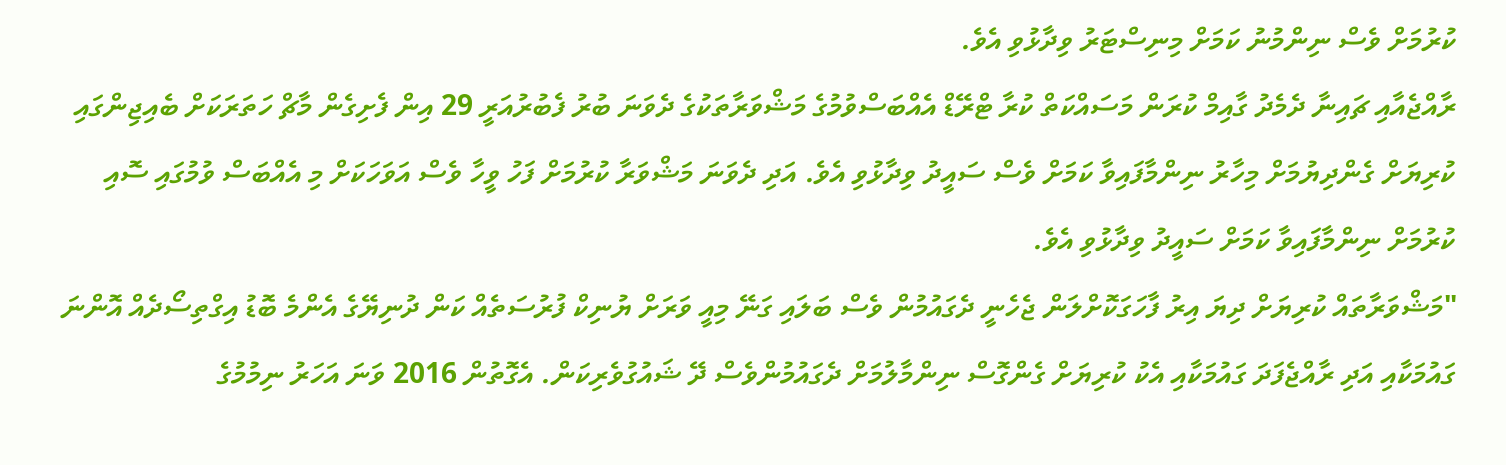ކުރުމަށް ވެސް ނިންމުނު ކަމަށް މިނިސްޓަރު ވިދާޅުވި އެވެ.
ރާއްޖެއާއި ޗައިނާ ދެމެދު ގާއިމް ކުރަން މަސައްކަތް ކުރާ ޓްރޭޑް އެއްބަސްވުމުގެ މަޝްވަރާތަކުގެ ދެވަނަ ބުރު ފެބުރުއަރީ 29 އިން ފެށިގެން މާޗް ހަތަރަކަށް ބެއިޖިންގައި ކުރިޔަށް ގެންދިޔުމަށް މިހާރު ނިންމާފައިވާ ކަމަށް ވެސް ސައީދު ވިދާޅުވި އެވެ. އަދި ދެވަނަ މަޝްވަރާ ކުރުމަށް ފަހު ވީހާ ވެސް އަވަހަކަށް މި އެއްބަސް ވުމުގައި ސޮއި ކުރުމަށް ނިންމާފައިވާ ކަމަށް ސައީދު ވިދާޅުވި އެވެ.
"މަޝްވަރާތައް ކުރިޔަށް ދިޔަ އިރު ފާހަގަކޮށްލަން ޖެހެނީ ދެގައުމުން ވެސް ބަލައި ގަނޭ މިއީ ވަރަށް ޔުނިކް ފުރުސަތެއް ކަން ދުނިޔޭގެ އެންމެ ބޮޑު އިގްތިސޯދެއް އޮންނަ ގައުމަކާއި އަދި ރާއްޖެފަދަ ގައުމަކާއި އެކު ކުރިޔަށް ގެންގޮސް ނިންމާލުމަށް ދެގައުމުންވެސް ދޭ ޝައުގުވެރިކަން. އެގޮތުން 2016 ވަނަ އަހަރު ނިމުމުގެ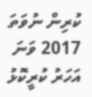ކުރިން ނުވަތަ 2017 ވަނަ އަހަރު ކުރީކޮޅު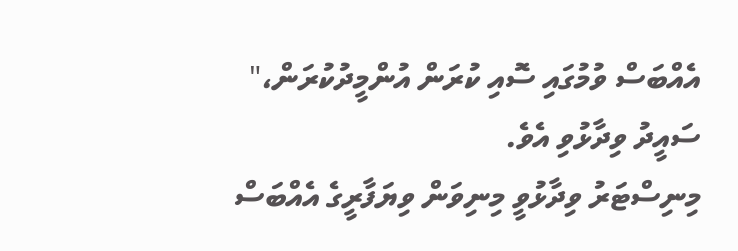އެއްބަސް ވުމުގައި ސޮއި ކުރަން އުންމީދުކުރަން،" ސައީދު ވިދާޅުވި އެވެ.
މިނިސްޓަރު ވިދާޅުވީ މިނިވަން ވިޔަފާރީގެ އެއްބަސް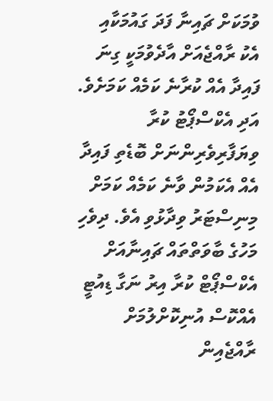ވުމަކަށް ޗައިނާ ފަދަ ގައުމަކާއި އެކު ރާއްޖެއަށް އާދެވުމަކީ ގިނަ ފައިދާ އެއް ކުރާނެ ކަމެއް ކަމަށެވެ. އަދި އެކްސްޕޯޓު ކުރާ ވިޔަފާރިވެރިންނަށް ބޮޑެތި ފައިދާ އެއް އެކަމުން ވާނެ ކަމެއް ކަމަށް މިނިސްޓަރު ވިދާޅުވި އެވެ. ދިވެހި މަހުގެ ބާވަތްތައް ޗައިނާއަށް އެކްސްޕޯޓް ކުރާ އިރު ނަގާ ޑިއުޓީ އެއްކޮސް އުނިކޮށްލުމަށް ރާއްޖެއިން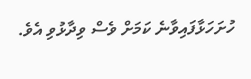ހުށަހަޅާފައިވާނެ ކަމަށް ވެސް ވިދާޅުވި އެވެ.